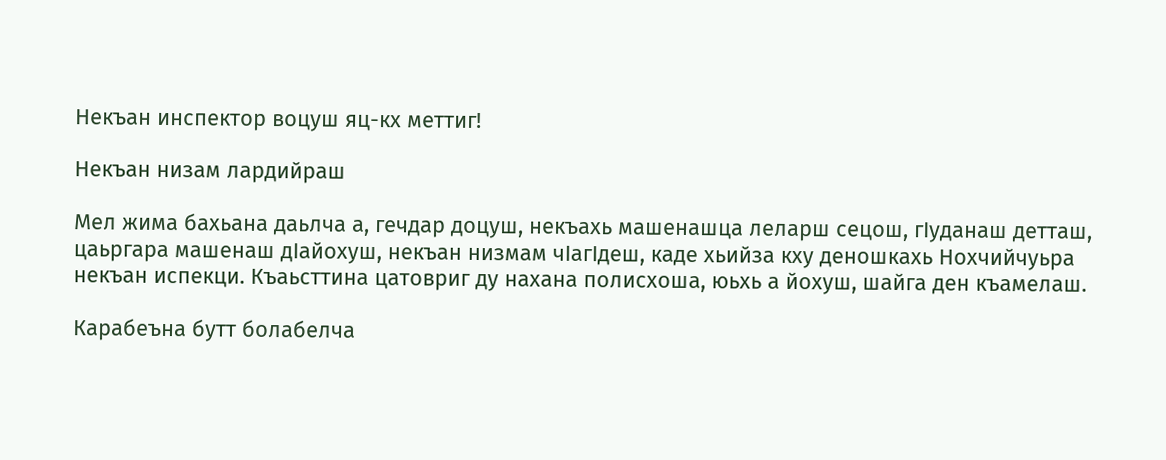Некъан инспектор воцуш яц-кх меттиг!

Некъан низам лардийраш

Мел жима бахьана даьлча а, гечдар доцуш, некъахь машенашца леларш сецош, гIуданаш детташ, цаьргара машенаш дIайохуш, некъан низмам чIагIдеш, каде хьийза кху деношкахь Нохчийчуьра некъан испекци. Къаьсттина цатовриг ду нахана полисхоша, юьхь а йохуш, шайга ден къамелаш.

Карабеъна бутт болабелча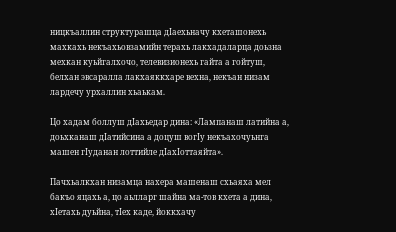ницкъаллин структурашца дIаехьначу кхеташонехь махкахь некъахьовзамийн терахь лакхадаларца доьзна мехкан куьйгалхочо, телевизионехь гайта а гойтуш, белхан эвсаралла лакхаяккхаре вехна, некъан низам лардечу урхаллин хьаькам.

Цо хадам боллуш дIахьедар дина: «Лампанаш латийна а, доьхканаш дIатийсина а доцуш вогIу некъахочуьнга машен гIуданан лоттийле дIахIоттаяйта».

Пачхьалкхан низамца нахера машенаш схьаяха мел бакъо яцахь а, цо аьлларг шайна ма-тов кхета а дина, хIетахь дуьйна, тIех каде, йоккхачу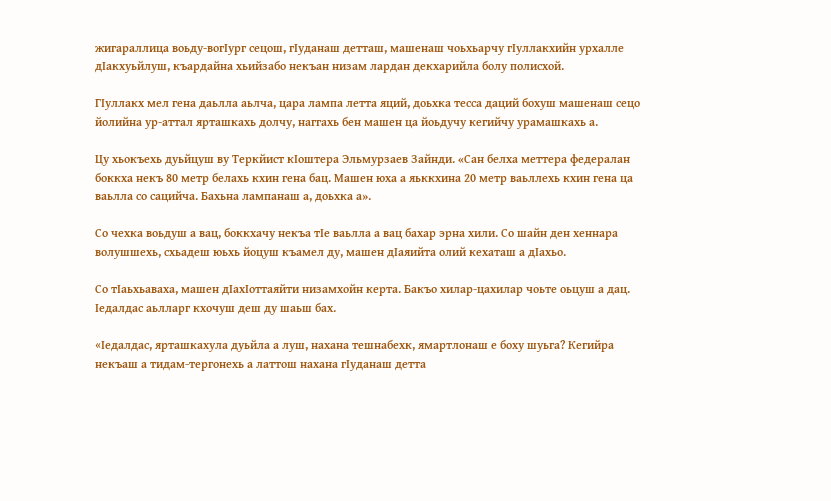жигараллица воьду-вогIург сецош, гIуданаш детташ, машенаш чоьхьарчу гIуллакхийн урхалле дIакхуьйлуш, къардайна хьийзабо некъан низам лардан декхарийла болу полисхой.

ГIуллакх мел гена даьлла аьлча, цара лампа летта яций, доьхка тесса даций бохуш машенаш сецо йолийна ур-аттал ярташкахь долчу, наггахь бен машен ца йоьдучу кегийчу урамашкахь а.

Цу хьокъехь дуьйцуш ву Теркйист кIоштера Эльмурзаев Зайнди. «Сан белха меттера федералан боккха некъ 80 метр белахь кхин гена бац. Машен юха а яьккхина 20 метр ваьллехь кхин гена ца ваьлла со сацийча. Бахьна лампанаш а, доьхка а».

Со чехка воьдуш а вац, боккхачу некъа тIе ваьлла а вац бахар эрна хили. Со шайн ден хеннара волушшехь, схьадеш юьхь йоцуш къамел ду, машен дIаяийта олий кехаташ а дIахьо.

Со тIаьхьаваха, машен дIахIоттаяйти низамхойн керта. Бакъо хилар-цахилар чоьте оьцуш а дац. Iедалдас аьлларг кхочуш деш ду шаьш бах.

«Iедалдас, ярташкахула дуьйла а луш, нахана тешнабехк, ямартлонаш е боху шуьга? Кегийра некъаш а тидам-тергонехь а латтош нахана гIуданаш детта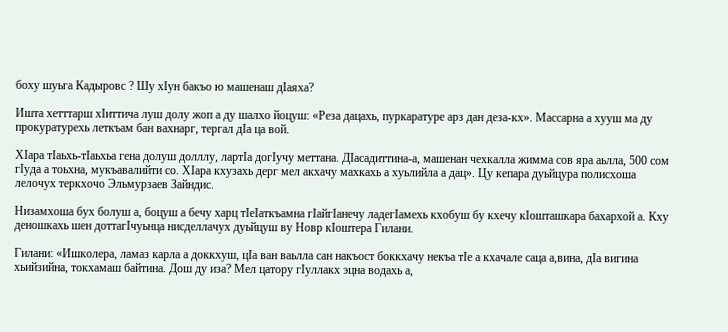боху шуьга Кадыровс ? Шу хIун бакъо ю машенаш дIаяха?

Ишта хетттарш хIиттича луш долу жоп а ду шалхо йоцуш: «Реза дацахь, пуркаратуре арз дан деза-кх». Массарна а хууш ма ду прокуратурехь леткъам бан вахнарг, тергал дIа ца вой.

ХIара тIаьхь-тIаьхьа гена долуш долллу, лартIа догIучу меттана. ДIасадиттина-а, машенан чехкалла жимма сов яра аьлла, 500 сом гIуда а тоьхна, мукъавалийти со. ХIара кхузахь дерг мел акхачу махкахь а хуьлийла а дац». Цу кепара дуьйцура полисхоша лелочух теркхочо Эльмурзаев Зайндис.

Низамхоша бух болуш а, боцуш а бечу харц тIеIаткъамна гIайгIанечу ладегIамехь кхобуш бу кхечу кIошташкара бахархой а. Кху деношкахь шен доттагIчуьнца нисделлачух дуьйцуш ву Новр кIоштера Гилани.

Гилани: «Ишколера, ламаз карла а доккхуш, цIа ван ваьлла сан накъост боккхачу некъа тIе а кхачале саца а,вина, дIа вигина хьийзийна, токхамаш байтина. Дош ду иза? Мел цатору гIуллакх эцна водахь а,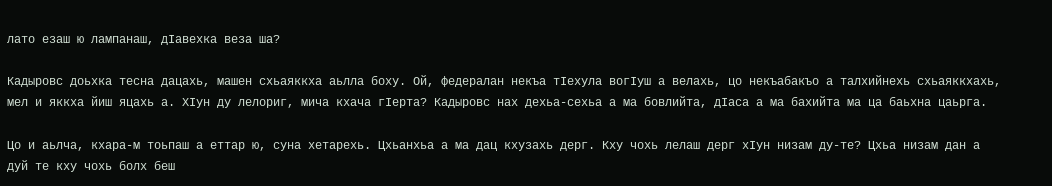лато езаш ю лампанаш, дIавехка веза ша?

Кадыровс доьхка тесна дацахь, машен схьаяккха аьлла боху. Ой, федералан некъа тIехула вогIуш а велахь, цо некъабакъо а талхийнехь схьаяккхахь, мел и яккха йиш яцахь а. ХIун ду лелориг, мича кхача гIерта? Кадыровс нах дехьа-сехьа а ма бовлийта, дIаса а ма бахийта ма ца баьхна цаьрга.

Цо и аьлча, кхара-м тоьпаш а еттар ю, суна хетарехь. Цхьанхьа а ма дац кхузахь дерг. Кху чохь лелаш дерг хIун низам ду-те? Цхьа низам дан а дуй те кху чохь болх беш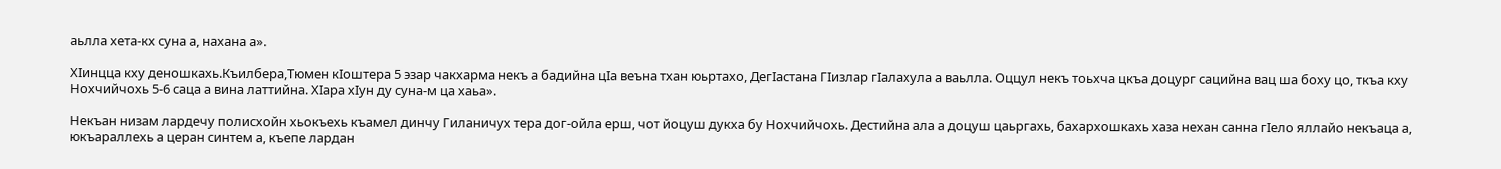аьлла хета-кх суна а, нахана а».

ХIинцца кху деношкахь.Къилбера,Тюмен кIоштера 5 эзар чакхарма некъ а бадийна цIа веъна тхан юьртахо, ДегIастана ГIизлар гIалахула а ваьлла. Оццул некъ тоьхча цкъа доцург сацийна вац ша боху цо, ткъа кху Нохчийчохь 5-6 саца а вина латтийна. ХIара хIун ду суна-м ца хаьа».

Некъан низам лардечу полисхойн хьокъехь къамел динчу Гиланичух тера дог-ойла ерш, чот йоцуш дукха бу Нохчийчохь. Дестийна ала а доцуш цаьргахь, бахархошкахь хаза нехан санна гIело яллайо некъаца а, юкъараллехь а церан синтем а, къепе лардан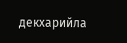декхарийла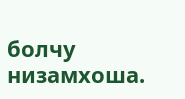болчу низамхоша.